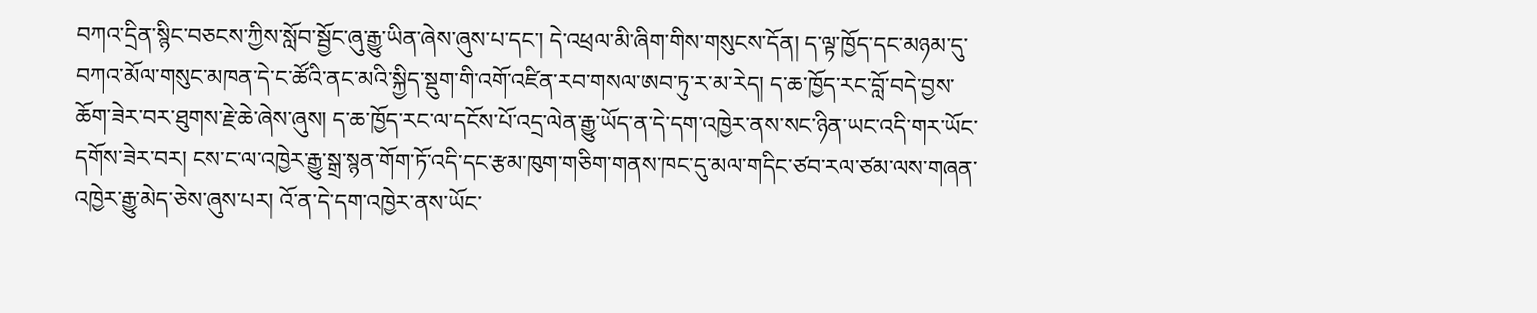བཀའ་དྲིན་སྙིང་བཅངས་ཀྱིས་སློབ་སྦྱོང་ཞུ་རྒྱུ་ཡིན་ཞེས་ཞུས་པ་དང་། དེ་འཕྲལ་མི་ཞིག་གིས་གསུངས་དོན། ད་ལྟ་ཁྱོད་དང་མཉམ་དུ་བཀའ་མོལ་གསུང་མཁན་དེ་ང་ཚོའི་ནང་མའི་སྐྱིད་སྡུག་གི་འགོ་འཛིན་རབ་གསལ་ཨབ་ཏུ་ར་མ་རེད། ད་ཆ་ཁྱོད་རང་བློ་བདེ་བྱས་ཆོག་ཟེར་བར་ཐུགས་རྗེ་ཆེ་ཞེས་ཞུས། ད་ཆ་ཁྱོད་རང་ལ་དངོས་པོ་འདྲ་ལེན་རྒྱུ་ཡོད་ན་དེ་དག་འཁྱེར་ནས་སང་ཉིན་ཡང་འདི་གར་ཡོང་དགོས་ཟེར་བར། ངས་ང་ལ་འཁྱེར་རྒྱུ་སྒྲ་སྙན་གོག་ཏོ་འདི་དང་རྩམ་ཁུག་གཅིག་གནས་ཁང་དུ་མལ་གདིང་ཙབ་རལ་ཙམ་ལས་གཞན་འཁྱེར་རྒྱུ་མེད་ཅེས་ཞུས་པར། འོ་ན་དེ་དག་འཁྱེར་ནས་ཡོང་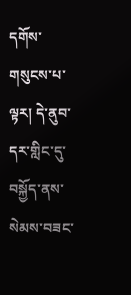དགོས་གསུངས་པ་ལྟར། དེ་ནུབ་དར་གླིང་དུ་བསྐྱོད་ནས་སེམས་བཟང་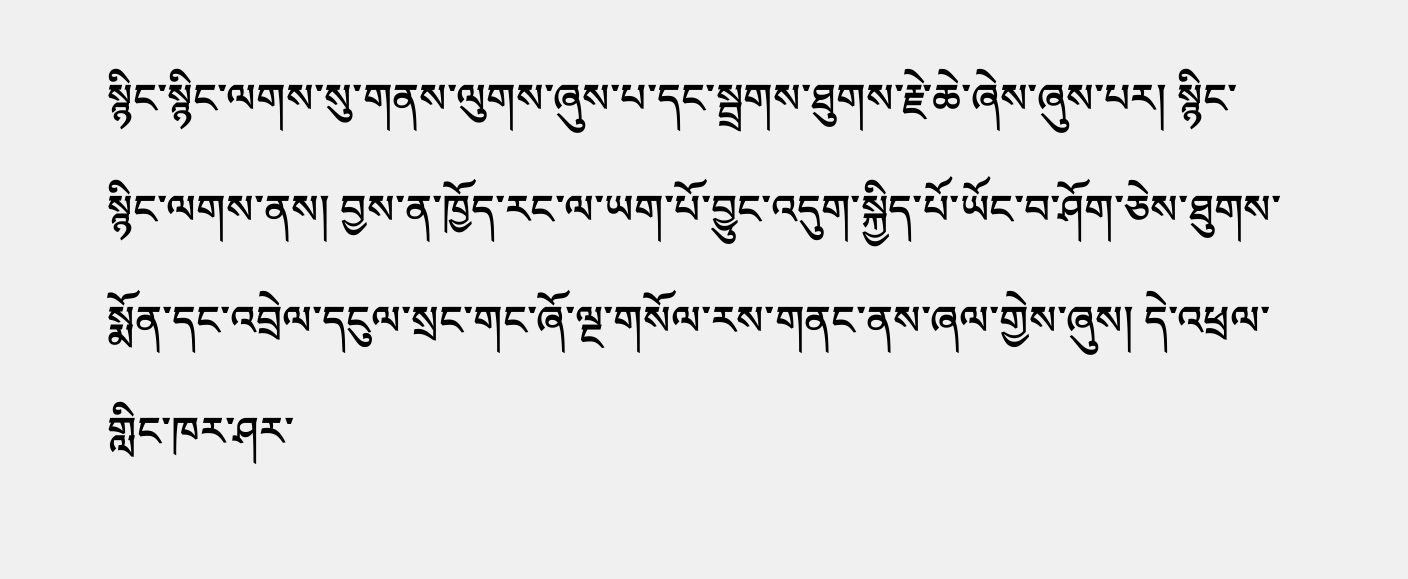སྙིང་སྙིང་ལགས་སུ་གནས་ལུགས་ཞུས་པ་དང་སྦྲགས་ཐུགས་རྗེ་ཆེ་ཞེས་ཞུས་པར། སྙིང་སྙིང་ལགས་ནས། བྱས་ན་ཁྱོད་རང་ལ་ཡག་པོ་བྱུང་འདུག་སྐྱིད་པོ་ཡོང་བ་ཤོག་ཅེས་ཐུགས་སྨོན་དང་འབྲེལ་དངུལ་སྲང་གང་ཞོ་ལྔ་གསོལ་རས་གནང་ནས་ཞལ་གྱེས་ཞུས། དེ་འཕྲལ་གླིང་ཁར་ཤར་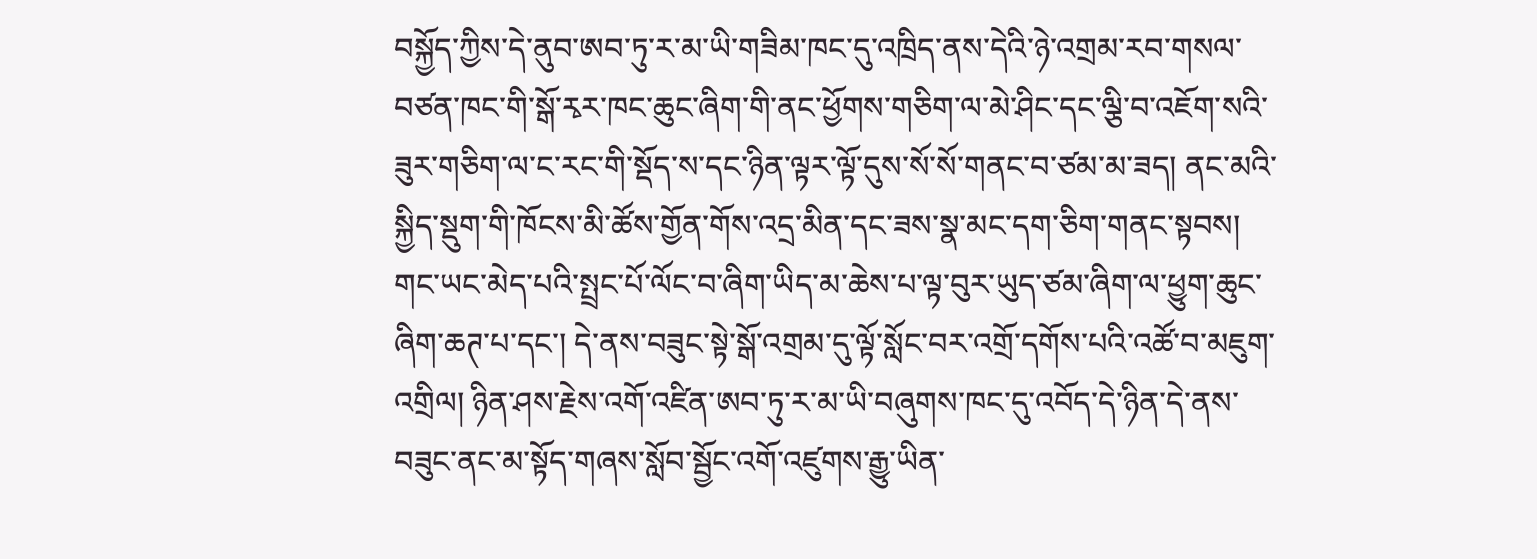བསྐྱོད་ཀྱིས་དེ་ནུབ་ཨབ་ཏུ་ར་མ་ཡི་གཟིམ་ཁང་དུ་འཁྲིད་ནས་དེའི་ཉེ་འགྲམ་རབ་གསལ་བཙན་ཁང་གི་སྒོ་རྭར་ཁང་ཆུང་ཞིག་གི་ནང་ཕྱོགས་གཅིག་ལ་མེ་ཤིང་དང་ལྕི་བ་འཇོག་སའི་ཟུར་གཅིག་ལ་ང་རང་གི་སྡོད་ས་དང་ཉིན་ལྟར་ལྟོ་དུས་སོ་སོ་གནང་བ་ཙམ་མ་ཟད། ནང་མའི་སྐྱིད་སྡུག་གི་ཁོངས་མི་ཚོས་གྱོན་གོས་འདྲ་མིན་དང་ཟས་སྣ་མང་དག་ཅིག་གནང་སྟབས། གང་ཡང་མེད་པའི་སྤྲང་པོ་ལོང་བ་ཞིག་ཡིད་མ་ཆེས་པ་ལྟ་བུར་ཡུད་ཙམ་ཞིག་ལ་ཕྱུག་ཆུང་ཞིག་ཆཊ་པ་དང་། དེ་ནས་བཟུང་སྟེ་སྒོ་འགྲམ་དུ་ལྟོ་སློང་བར་འགྲོ་དགོས་པའི་འཚོ་བ་མཇུག་འགྲིལ། ཉིན་ཤས་རྗེས་འགོ་འཛིན་ཨབ་ཏུ་ར་མ་ཡི་བཞུགས་ཁང་དུ་འབོད་དེ་ཉིན་དེ་ནས་བཟུང་ནང་མ་སྟོད་གཞས་སློབ་སྦྱོང་འགོ་འཛུགས་རྒྱུ་ཡིན་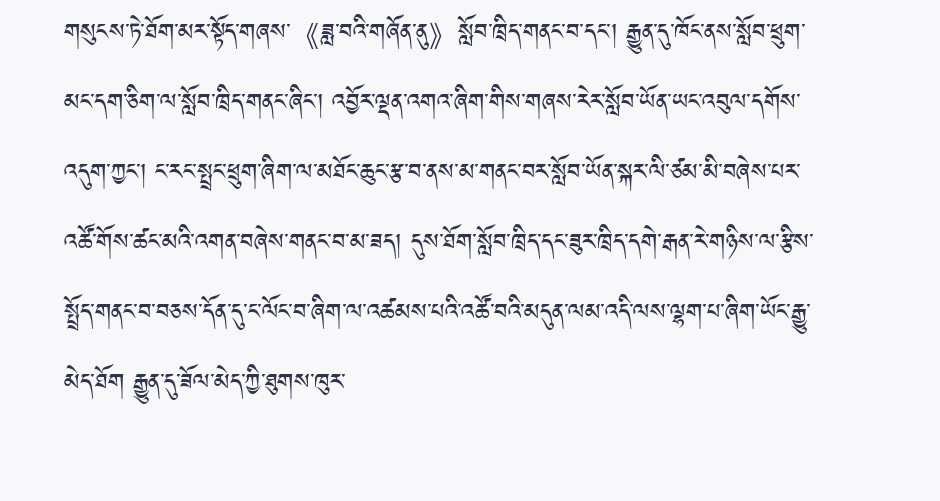གསུངས་ཏེ་ཐོག་མར་སྟོད་གཞས་《ཟླ་བའི་གཞོན་ནུ》སློབ་ཁྲིད་གནང་བ་དང་། རྒྱུན་དུ་ཁོང་ནས་སློབ་ཕྲུག་མང་དག་ཅིག་ལ་སློབ་ཁྲིད་གནང་ཞིང་། འབྱོར་ལྡན་འགའ་ཞིག་གིས་གཞས་རེར་སློབ་ཡོན་ཡང་འབུལ་དགོས་འདུག་ཀྱང་། ང་རང་སྤྲང་ཕྲུག་ཞིག་ལ་མཐོང་ཆུང་རྩ་བ་ནས་མ་གནང་བར་སློབ་ཡོན་སྐར་ལི་ཙམ་མི་བཞེས་པར་འཚོ་གོས་ཚང་མའི་འགན་བཞེས་གནང་བ་མ་ཟད། དུས་ཐོག་སློབ་ཁྲིད་དང་ཟུར་ཁྲིད་དགེ་རྒན་རེ་གཉིས་ལ་རྩིས་སྤྲོད་གནང་བ་བཅས་དོན་དུ་ང་ལོང་བ་ཞིག་ལ་འཚམས་པའི་འཚོ་བའི་མདུན་ལམ་འདི་ལས་ལྷག་པ་ཞིག་ཡོང་རྒྱུ་མེད་ཐོག རྒྱུན་དུ་ཟོལ་མེད་ཀྱི་ཐུགས་ཁུར་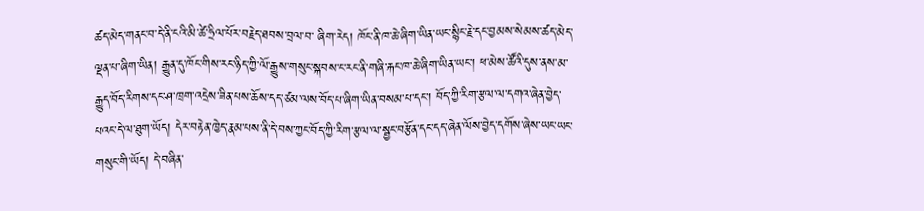ཚད་མེད་གནང་བ་དེ་ནི་ངའི་མི་ཚེ་ཧྲིལ་པོར་བརྗེད་ཐབས་བྲལ་བ་ ཞིག་རེད། ཁོང་ནི་ཁ་ཆེ་ཞིག་ཡིན་ཡང་སྙིང་རྗེ་དང་བྱམས་སེམས་ཚད་མེད་ལྡན་པ་ཞིག་ཡིན། རྒྱུན་དུ་ཁོང་གིས་རང་ཉིད་ཀྱི་ལོ་རྒྱུས་གསུང་སྐབས་ང་རང་ནི་གཞི་རྐང་ཁ་ཆེ་ཞིག་ཡིན་ཡང་། ཕ་མེས་ཚོའི་དུས་ནས་མ་རྒྱུད་བོད་རིགས་དང་ཤ་ཁྲག་འདྲེས་ཟིན་པས་ཆོས་དད་ཙམ་ལས་བོད་པ་ཞིག་ཡིན་བསམ་པ་དང་། བོད་ཀྱི་རིག་རྩལ་ལ་དགའ་ཞེན་བྱེད་པའང་དེ་ལ་ཐུག་ཡོད། དེར་བརྟེན་ཁྱེད་རྣམ་པས་ནི་དེ་བས་ཀྱང་བོད་ཀྱི་རིག་རྩལ་ལ་སྦྱང་བརྩོན་དང་དད་ཞེན་ལོས་བྱེད་དགོས་ཞེས་ཡང་ཡང་གསུང་གི་ཡོད། དེ་བཞིན་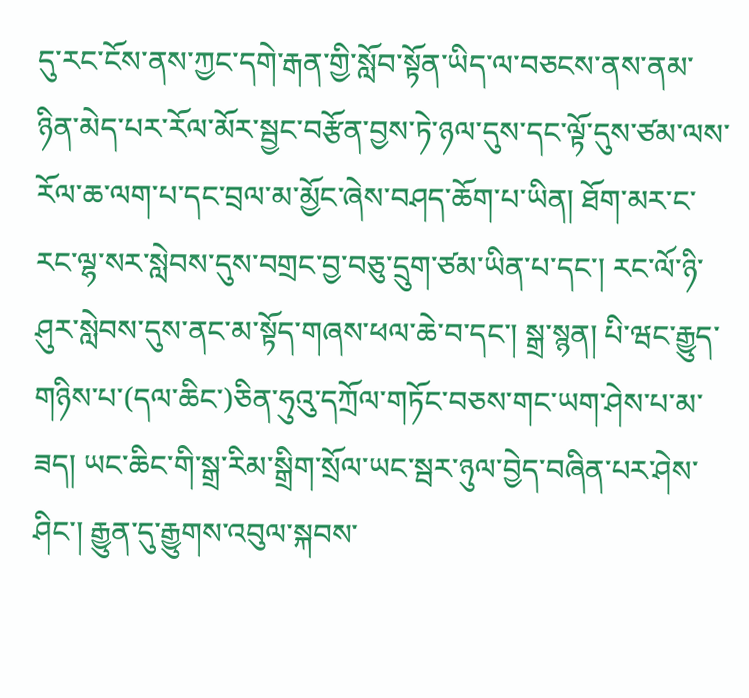དུ་རང་ངོས་ནས་ཀྱང་དགེ་རྒན་གྱི་སློབ་སྟོན་ཡིད་ལ་བཅངས་ནས་ནམ་ཉིན་མེད་པར་རོལ་མོར་སྦྱང་བརྩོན་བྱས་ཏེ་ཉལ་དུས་དང་ལྟོ་དུས་ཙམ་ལས་རོལ་ཆ་ལག་པ་དང་བྲལ་མ་མྱོང་ཞེས་བཤད་ཆོག་པ་ཡིན། ཐོག་མར་ང་རང་ལྷ་སར་སླེབས་དུས་བགྲང་བྱ་བཅུ་དྲུག་ཙམ་ཡིན་པ་དང་། རང་ལོ་ཉི་ཤུར་སླེབས་དུས་ནང་མ་སྟོད་གཞས་ཕལ་ཆེ་བ་དང་། སྒྲ་སྙན། པི་ཝང་རྒྱུད་གཉིས་པ་(དལ་ཆིང་)ཅིན་ཧུའུ་དཀྲོལ་གཏོང་བཅས་གང་ཡག་ཤེས་པ་མ་ཟད། ཡང་ཆིང་གི་སྒྲ་རིམ་སྒྲིག་སྲོལ་ཡང་སྦར་ཉུལ་བྱེད་བཞིན་པར་ཤེས་ཤིང་། རྒྱུན་དུ་རྒྱུགས་འབུལ་སྐབས་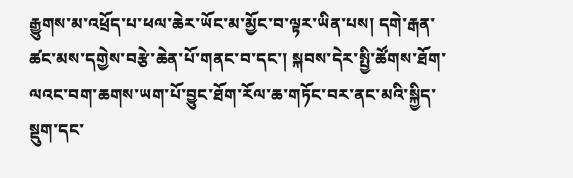རྒྱུགས་མ་འཕྲོད་པ་ཕལ་ཆེར་ཡོང་མ་མྱོང་བ་ལྟར་ཡིན་པས། དགེ་རྒན་ཚང་མས་དགྱེས་བརྩེ་ཆེན་པོ་གནང་བ་དང་། སྐབས་དེར་སྤྱི་ཚོགས་ཐོག་ལའང་བག་ཆགས་ཡག་པོ་བྱུང་ཐོག་རོལ་ཆ་གཏོང་བར་ནང་མའི་སྐྱིད་སྡུག་དང་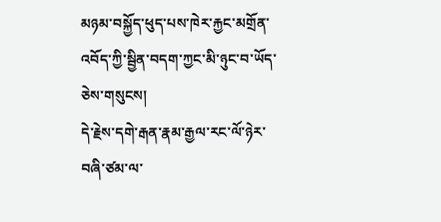མཉམ་བསྐྱོད་ཕུད་པས་ཁེར་རྐྱང་མགྲོན་འབོད་ཀྱི་སྦྱིན་བདག་ཀྱང་མི་ཉུང་བ་ཡོད་ཅེས་གསུངས།
དེ་རྗེས་དགེ་རྒན་རྣམ་རྒྱལ་རང་ལོ་ཉེར་བཞི་ཙམ་ལ་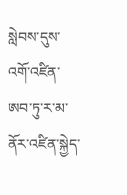སླེབས་དུས་འགོ་འཛིན་ཨབ་ཏུ་ར་མ་ནོར་འཛིན་སྐྱེད་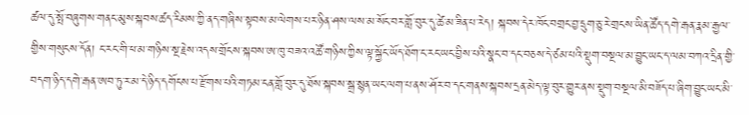ཚལ་དུ་སྤོ་བཞུགས་གནང་མུས་སྐབས་ཚད་རིམས་ཀྱི་ནད་གཞིས་སྟབས་མ་ལེགས་པར་ཉིན་ཤས་ལས་མ་སོང་བར་གློ་བུར་དུ་ཚེ་མ་ཟིན་པ་རེད། སྐབས་དེར་ཁོང་བགྲང་བྱ་དྲུག་ཅུ་རེ་གྲངས་ཡིན་ཚོད་དགེ་རྒན་རྣམ་རྒྱལ་གྱིས་གསུངས་དོན། ང་རང་གི་ཕ་མ་གཉིས་སྔ་རྗེས་འདས་གྲོངས་སྐབས་ཨ་ཁུ་བཟའ་འཚོ་གཉིས་ཀྱིས་ལྟ་སྐྱོང་ཡོད་ཐོག་ང་རང་ཡང་བྱིས་པའི་སྣང་བ་དང་བཅས་དེ་ཙམ་པའི་སྡུག་བསྔལ་མ་བྱུང་ཡང་ད་ལམ་བཀའ་དྲིན་གྱི་བདག་ཉིད་དགེ་རྒན་ཨབ་ཏུ་ར་མ་དེ་ཉིད་དགོངས་པ་རྫོགས་པའི་གཏམ་ངན་གློ་བུར་དུ་ཐོས་སྐབས་སྒྲ་སྙན་ཡང་ལག་པ་ནས་ཤོར་བ་དང་གནས་སྐབས་དྲན་མེད་ལྟ་བུར་གྱུར་ནས་སྡུག་བསྔལ་མི་བཟོད་པ་ཞིག་བྱུང་ཡང་མི་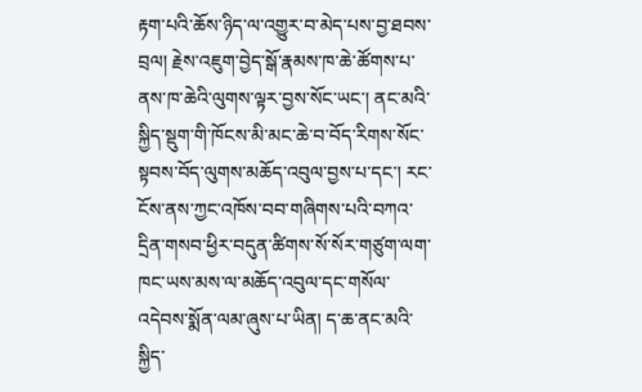རྟག་པའི་ཆོས་ཉིད་ལ་འགྱུར་བ་མེད་པས་བྱ་ཐབས་བྲལ། རྗེས་འཇུག་བྱེད་སྒོ་རྣམས་ཁ་ཆེ་ཚོགས་པ་ནས་ཁ་ཆེའི་ལུགས་ལྟར་བྱས་སོང་ཡང་། ནང་མའི་སྐྱིད་སྡུག་གི་ཁོངས་མི་མང་ཆེ་བ་བོད་རིགས་སོང་སྟབས་བོད་ལུགས་མཆོད་འབུལ་བྱས་པ་དང་། རང་ངོས་ནས་ཀྱང་འཁོས་བབ་གཞིགས་པའི་བཀའ་དྲིན་གསབ་ཕྱིར་བདུན་ཚིགས་སོ་སོར་གཙུག་ལག་ཁང་ཡས་མས་ལ་མཆོད་འབུལ་དང་གསོལ་འདེབས་སྨོན་ལམ་ཞུས་པ་ཡིན། ད་ཆ་ནང་མའི་སྐྱིད་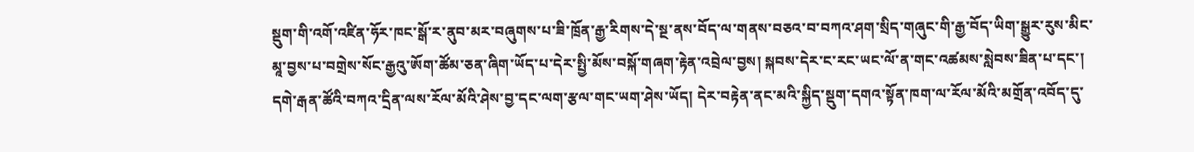སྡུག་གི་འགོ་འཛིན་ཧོར་ཁང་སྒོ་ར་ནུབ་མར་བཞུགས་པ་ཟི་ཁྲོན་རྒྱ་རིགས་དེ་སྔ་ནས་བོད་ལ་གནས་བཅའ་བ་བཀའ་ཤག་སྲིད་གཞུང་གི་རྒྱ་བོད་ཡིག་སྒྱུར་རུས་མིང་མཱ་བྱས་པ་བགྲེས་སོང་རྒྱའུ་ཨོག་ཚོམ་ཅན་ཞིག་ཡོད་པ་དེར་སྤྱི་མོས་བསྐོ་གཞག་རྟེན་འབྲེལ་བྱས། སྐབས་དེར་ང་རང་ཡང་ལོ་ན་གང་འཚམས་སླེབས་ཟིན་པ་དང་། དགེ་རྒན་ཚོའི་བཀའ་དྲིན་ལས་རོལ་མོའི་ཤེས་བྱ་དང་ལག་རྩལ་གང་ཡག་ཤེས་ཡོད། དེར་བརྟེན་ནང་མའི་སྐྱིད་སྡུག་དགའ་སྟོན་ཁག་ལ་རོལ་མོའི་མགྲོན་འབོད་དུ་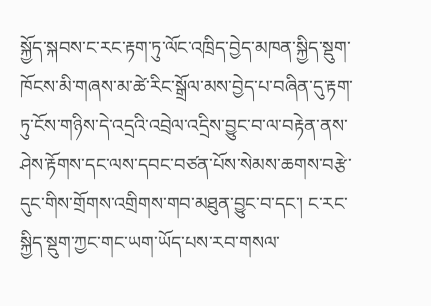སྐྱོད་སྐབས་ང་རང་རྟག་ཏུ་ལོང་འཁྲིད་བྱེད་མཁན་སྐྱིད་སྡུག་ཁོངས་མི་གཞས་མ་ཚེ་རིང་སྒྲོལ་མས་བྱེད་པ་བཞིན་དུ་རྟག་ཏུ་ངོས་གཉིས་དེ་འདྲའི་འབྲེལ་འདྲིས་བྱུང་བ་ལ་བརྟེན་ནས་ཤེས་རྟོགས་དང་ལས་དབང་བཙན་པོས་སེམས་ཆགས་བརྩེ་དུང་གིས་གྲོགས་འགྲིགས་གབ་མཐུན་བྱུང་བ་དང་། ང་རང་སྐྱིད་སྡུག་ཀྱང་གང་ཡག་ཡོད་པས་རབ་གསལ་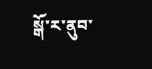སྒོ་ར་ནུབ་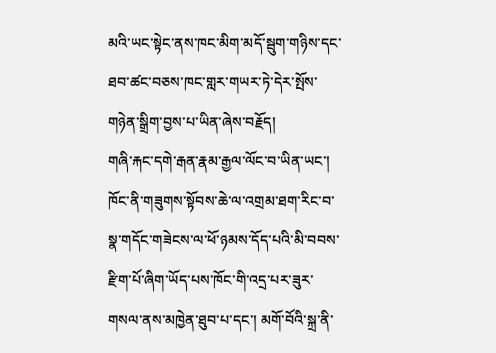མའི་ཡང་སྟེང་ནས་ཁང་མིག་མདོ་སྦུག་གཉིས་དང་ཐབ་ཚང་བཅས་ཁང་གླར་གཡར་ཏེ་དེར་སྤོས་གཉེན་སྒྲིག་བྱས་པ་ཡིན་ཞེས་བརྗོད།
གཞི་རྐང་དགེ་རྒན་རྣམ་རྒྱལ་ལོང་བ་ཡིན་ཡང་། ཁོང་ནི་གཟུགས་སྟོབས་ཆེ་ལ་འགྲམ་ཐག་རིང་བ་སྣ་གདོང་གཟེངས་ལ་ཕོ་ཉམས་དོད་པའི་མི་བབས་རྫིག་པོ་ཞིག་ཡོད་པས་ཁོང་གི་འདྲ་པར་ཟུར་གསལ་ནས་མཁྱེན་ཐུབ་པ་དང་། མགོ་བོའི་སྐྲ་ནི་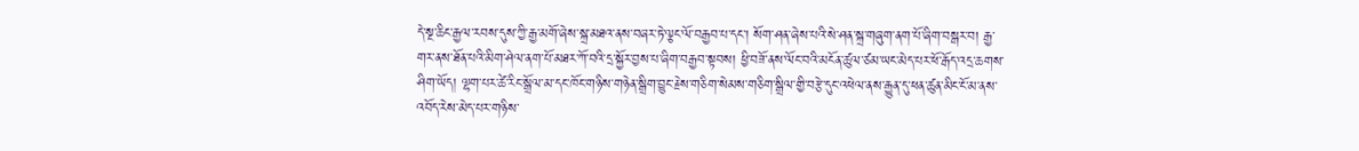དེ་སྔ་ཆིང་རྒྱལ་རབས་དུས་ཀྱི་རྒྱ་མགོ་ཞེས་སྐྲ་མཐའ་ནས་བཞར་ཏེ་ལྕང་ལོ་བརྒྱབ་པ་དང་། སོག་ཤན་ཞེས་པའི་སེ་ཤན་སྐྲ་གཞུག་ནག་པོ་ཞིག་བསྒར་བ། རྒྱ་གར་ནས་ཐོན་པའི་མིག་ཤེལ་ནག་པོ་མཐར་ཀོ་བའི་དྲ་སྐྱོར་བྱས་པ་ཞིག་བརྒྱབ་སྟབས། ཕྱི་བཟོ་ནས་ལོང་བའི་མངོན་ཚུལ་ཙམ་ཡང་མེད་པར་ཕོ་རྒོད་འདྲ་ཆགས་ཤིག་ཡོད། ལྷག་པར་ཚེ་རིང་སྒྲོལ་མ་དང་ཁོང་གཉིས་གཉེན་སྒྲིག་བྱུང་རྗེས་གཅིག་སེམས་གཅིག་སྒྲིལ་གྱི་བརྩེ་དུང་འཕེལ་ནས་རྒྱུན་དུ་ཕན་ཚུན་མིང་ངོ་མ་ནས་འབོད་རེས་མེད་པར་གཉིས་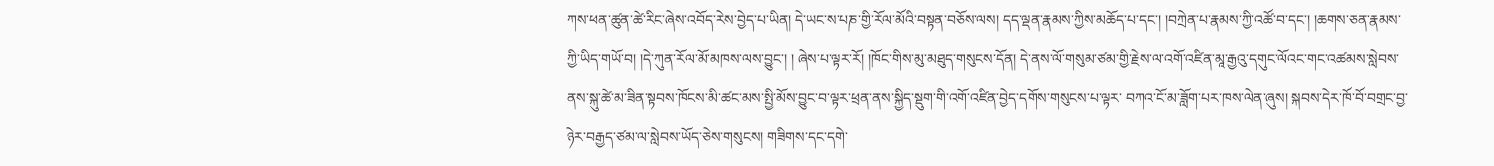ཀས་ཕན་ཚུན་ཚེ་རིང་ཞེས་འབོད་རེས་བྱེད་པ་ཡིན། དེ་ཡང་ས་པཎ་གྱི་རོལ་མོའི་བསྟན་བཅོས་ལས། དད་ལྡན་རྣམས་ཀྱིས་མཆོད་པ་དང་། །བཀྲེན་པ་རྣམས་ཀྱི་འཚོ་བ་དང་། །ཆགས་ཅན་རྣམས་ཀྱི་ཡིད་གཡོ་བ། །དེ་ཀུན་རོལ་མོ་མཁས་ལས་བྱུང་། ། ཞེས་པ་ལྟར་རོ། །ཁོང་གིས་མུ་མཐུད་གསུངས་དོན། དེ་ནས་ལོ་གསུམ་ཙམ་གྱི་རྗེས་ལ་འགོ་འཛིན་མཱ་རྒྱའུ་དགུང་ལོའང་གང་འཚམས་སླེབས་ནས་སྐུ་ཚེ་མ་ཟིན་སྟབས་ཁོངས་མི་ཚང་མས་སྤྱི་མོས་བྱུང་བ་ལྟར་ཕྲན་ནས་སྐྱིད་སྡུག་གི་འགོ་འཛིན་བྱེད་དགོས་གསུངས་པ་ལྟར་ བཀའ་ངོ་མ་ཟློག་པར་ཁས་ལེན་ཞུས། སྐབས་དེར་ཁོ་བོ་བགྲང་བྱ་ཉེར་བརྒྱད་ཙམ་ལ་སླེབས་ཡོད་ཅེས་གསུངས། གཟིགས་དང་དགེ་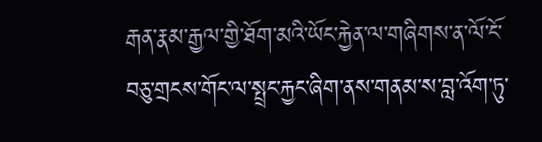རྒན་རྣམ་རྒྱལ་གྱི་ཐོག་མའི་ཡོང་རྐྱེན་ལ་གཞིགས་ན་ལོ་ངོ་བཅུ་གྲངས་གོང་ལ་སྤྲང་རྐྱང་ཞིག་ནས་གནམ་ས་བླ་འོག་ཏུ་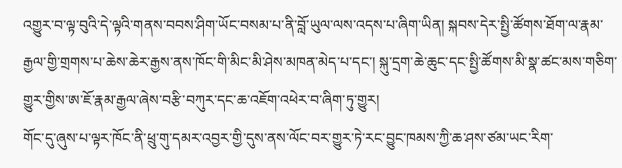འགྱུར་བ་ལྟ་བུའི་དེ་ལྟའི་གནས་བབས་ཤིག་ཡོང་བསམ་པ་ནི་བློ་ཡུལ་ལས་འདས་པ་ཞིག་ཡིན། སྐབས་དེར་སྤྱི་ཚོགས་ཐོག་ལ་རྣམ་རྒྱལ་གྱི་གྲགས་པ་ཆེས་ཆེར་རྒྱས་ནས་ཁོང་གི་མིང་མི་ཤེས་མཁན་མེད་པ་དང་། སྐུ་དྲག་ཆེ་ཆུང་དང་སྤྱི་ཚོགས་མི་སྣ་ཚང་མས་གཅིག་གྱུར་གྱིས་ཨ་ཇོ་རྣམ་རྒྱལ་ཞེས་བརྩི་བཀུར་དང་ཆ་འཇོག་འཕེར་བ་ཞིག་ཏུ་གྱུར།
གོང་དུ་ཞུས་པ་ལྟར་ཁོང་ནི་ཕྲུ་གུ་དམར་འབྱར་གྱི་དུས་ནས་ལོང་བར་གྱུར་ཏེ་རང་བྱུང་ཁམས་ཀྱི་ཆ་ཤས་ཙམ་ཡང་རིག་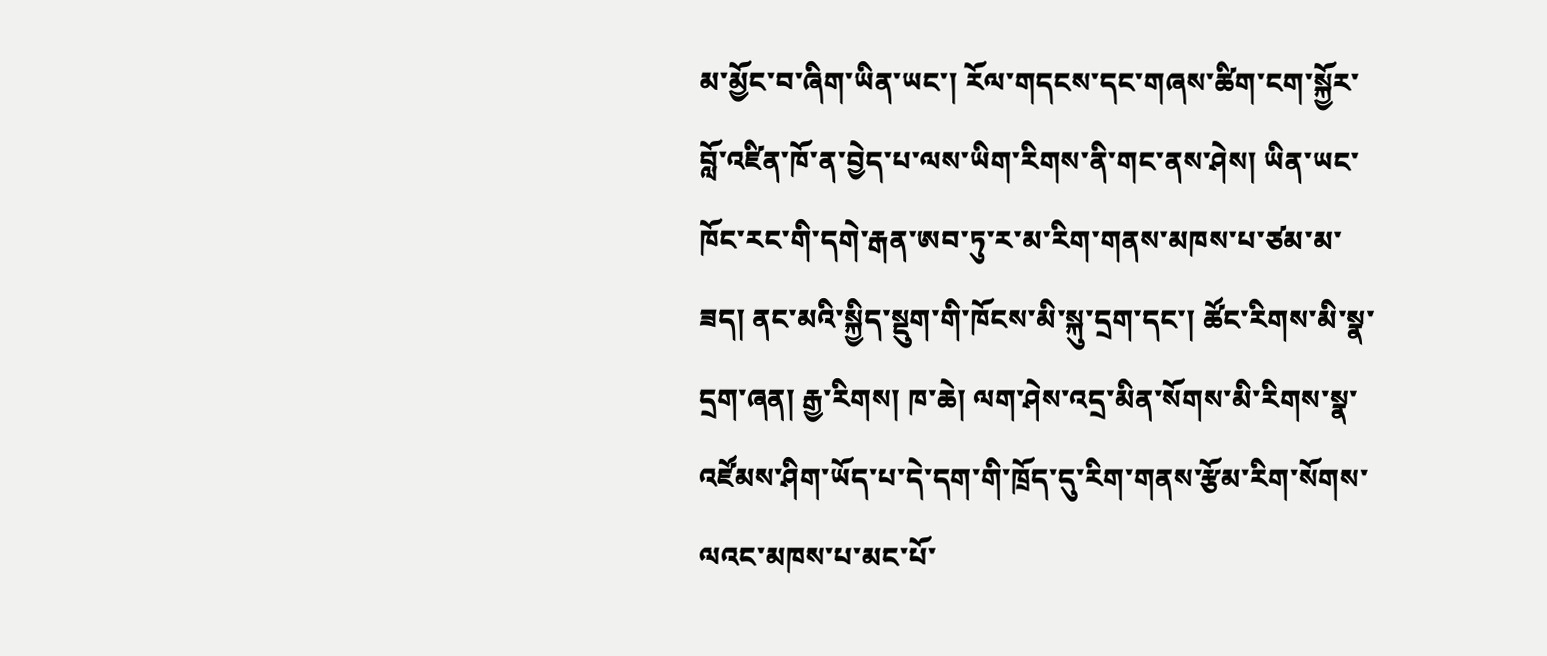མ་མྱོང་བ་ཞིག་ཡིན་ཡང་། རོལ་གདངས་དང་གཞས་ཚིག་ངག་སྐྱོར་བློ་འཛིན་ཁོ་ན་བྱེད་པ་ལས་ཡིག་རིགས་ནི་གང་ནས་ཤེས། ཡིན་ཡང་ཁོང་རང་གི་དགེ་རྒན་ཨབ་ཏུ་ར་མ་རིག་གནས་མཁས་པ་ཙམ་མ་ཟད། ནང་མའི་སྐྱིད་སྡུག་གི་ཁོངས་མི་སྐུ་དྲག་དང་། ཚོང་རིགས་མི་སྣ་དྲག་ཞན། རྒྱ་རིགས། ཁ་ཆེ། ལག་ཤེས་འདྲ་མིན་སོགས་མི་རིགས་སྣ་འཛོམས་ཤིག་ཡོད་པ་དེ་དག་གི་ཁྲོད་དུ་རིག་གནས་རྩོམ་རིག་སོགས་ལའང་མཁས་པ་མང་པོ་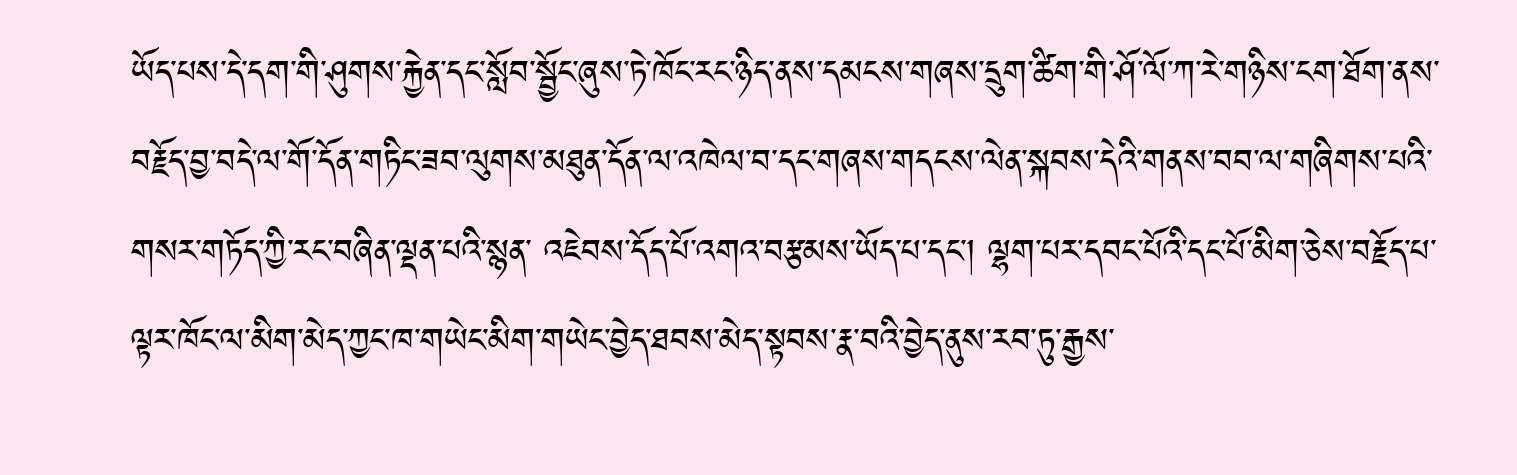ཡོད་པས་དེ་དག་གི་ཤུགས་རྐྱེན་དང་སློབ་སྦྱོང་ཞུས་ཏེ་ཁོང་རང་ཉིད་ནས་དམངས་གཞས་དྲུག་ཚིག་གི་ཤོ་ལོ་ཀ་རེ་གཉིས་ངག་ཐོག་ནས་བརྗོད་བྱ་བདེ་ལ་གོ་དོན་གཏིང་ཟབ་ལུགས་མཐུན་དོན་ལ་འཁེལ་བ་དང་གཞས་གདངས་ལེན་སྐབས་དེའི་གནས་བབ་ལ་གཞིགས་པའི་གསར་གཏོད་ཀྱི་རང་བཞིན་ལྡན་པའི་སྙན་ འཇེབས་དོད་པོ་འགའ་བརྩམས་ཡོད་པ་དང་། ལྷག་པར་དབང་པོའི་དང་པོ་མིག་ཅེས་བརྗོད་པ་ལྟར་ཁོང་ལ་མིག་མེད་ཀྱང་ཁ་གཡེང་མིག་གཡེང་བྱེད་ཐབས་མེད་སྟབས་རྣ་བའི་བྱེད་ནུས་རབ་ཏུ་རྒྱས་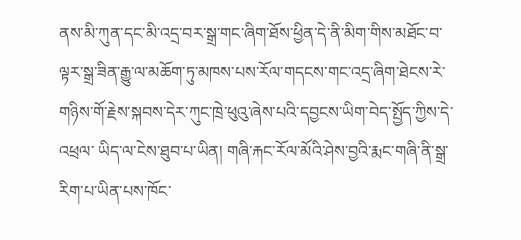ནས་མི་ཀུན་དང་མི་འདྲ་བར་སྒྲ་གང་ཞིག་ཐོས་ཕྱིན་དེ་ནི་མིག་གིས་མཐོང་བ་ལྟར་སྒྲ་ཟིན་རྒྱུ་ལ་མཆོག་ཏུ་མཁས་པས་རོལ་གདངས་གང་འདྲ་ཞིག་ཐེངས་རེ་གཉིས་གོ་རྗེས་སྐབས་དེར་ཀུང་ཁྲེ་ཕུའུ་ཞེས་པའི་དབྱངས་ཡིག་བེད་སྤྱོད་ཀྱིས་དེ་འཕྲལ་ ཡིད་ལ་ངེས་ཐུབ་པ་ཡིན། གཞི་རྐང་རོལ་མོའི་ཤེས་བྱའི་རྨང་གཞི་ནི་སྒྲ་རིག་པ་ཡིན་པས་ཁོང་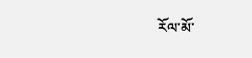རོལ་མོ་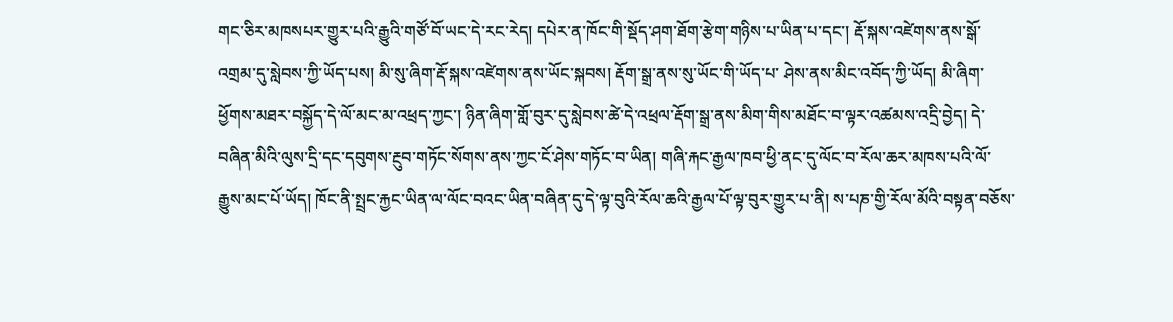གང་ཅིར་མཁསཔར་གྱུར་པའི་རྒྱུའི་གཙོ་བོ་ཡང་དེ་རང་རེད། དཔེར་ན་ཁོང་གི་སྡོད་ཤག་ཐོག་རྩེག་གཉིས་པ་ཡིན་པ་དང་། རྡོ་སྐས་འཛེགས་ནས་སྒོ་འགྲམ་དུ་སླེབས་ཀྱི་ཡོད་པས། མི་སུ་ཞིག་རྡོ་སྐས་འཛེགས་ནས་ཡོང་སྐབས། རྡོག་སྒྲ་ནས་སུ་ཡོང་གི་ཡོད་པ་ ཤེས་ནས་མིང་འབོད་ཀྱི་ཡོད། མི་ཞིག་ཕྱོགས་མཐར་བསྐྱོད་དེ་ལོ་མང་མ་འཕྲད་ཀྱང་། ཉིན་ཞིག་གློ་བུར་དུ་སླེབས་ཚེ་དེ་འཕྲལ་རྡོག་སྒྲ་ནས་མིག་གིས་མཐོང་བ་ལྟར་འཚམས་འདྲི་བྱེད། དེ་བཞིན་མིའི་ལུས་དྲི་དང་དབུགས་རྔུབ་གཏོང་སོགས་ནས་ཀྱང་ངོ་ཤེས་གཏོང་བ་ཡིན། གཞི་རྐང་རྒྱལ་ཁབ་ཕྱི་ནང་དུ་ལོང་བ་རོལ་ཆར་མཁས་པའི་ལོ་རྒྱུས་མང་པོ་ཡོད། ཁོང་ནི་སྤྲང་རྐྱང་ཡིན་ལ་ལོང་བའང་ཡིན་བཞིན་དུ་དེ་ལྟ་བུའི་རོལ་ཆའི་རྒྱལ་པོ་ལྟ་བུར་གྱུར་པ་ནི། ས་པཎ་གྱི་རོལ་མོའི་བསྟན་བཅོས་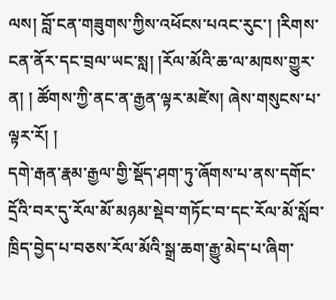ལས། བློ་ངན་གཟུགས་ཀྱིས་འཕོངས་པའང་རུང་། །རིགས་ངན་ནོར་དང་བྲལ་ཡང་སླ། །རོལ་མོའི་ཆ་ལ་མཁས་གྱུར་ན། ། ཚོགས་ཀྱི་ནང་ན་རྒྱན་ལྟར་མཛེས། ཞེས་གསུངས་པ་ལྟར་རོ། །
དགེ་རྒན་རྣམ་རྒྱལ་གྱི་སྡོད་ཤག་ཏུ་ཞོགས་པ་ནས་དགོང་དྲོའི་བར་དུ་རོལ་མོ་མཉམ་སྡེབ་གཏོང་བ་དང་རོལ་མོ་སློབ་ཁྲིད་བྱེད་པ་བཅས་རོལ་མོའི་སྒྲ་ཆག་རྒྱུ་མེད་པ་ཞིག་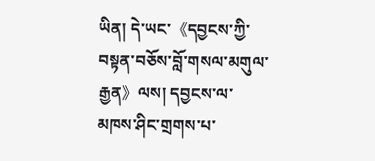ཡིན། དེ་ཡང་《དབྱངས་ཀྱི་བསྟན་བཅོས་བློ་གསལ་མགུལ་རྒྱན》ལས། དབྱངས་ལ་མཁས་ཤིང་གྲགས་པ་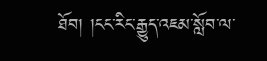ཐོབ། །ངང་རིང་རྒྱུད་འཇམ་སློབ་ལ་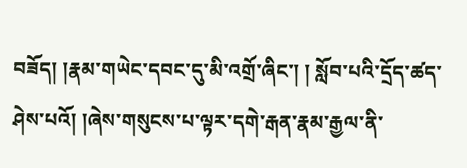བཟོད། །རྣམ་གཡེང་དབང་དུ་མི་འགྲོ་ཞིང་། ། སློབ་པའི་དྲོད་ཚད་ཤེས་པའོ། །ཞེས་གསུངས་པ་ལྟར་དགེ་རྒན་རྣམ་རྒྱལ་ནི་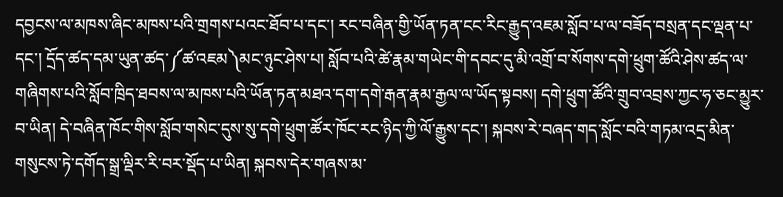དབྱངས་ལ་མཁས་ཞིང་མཁས་པའི་གྲགས་པའང་ཐོབ་པ་དང་། རང་བཞིན་གྱི་ཡོན་ཏན་ངང་རིང་རྒྱུད་འཇམ་སློབ་པ་ལ་བཟོད་བསྲན་དང་ལྡན་པ་དང་། དྲོད་ཚད་དམ་ཡུན་ཚད་༼ཚ་འཇམ༽མང་ཉུང་ཤེས་པ། སློབ་པའི་ཚེ་རྣམ་གཡེང་གི་དབང་དུ་མི་འགྲོ་བ་སོགས་དགེ་ཕྲུག་ཚོའི་ཤེས་ཚད་ལ་གཞིགས་པའི་སློབ་ཁྲིད་ཐབས་ལ་མཁས་པའི་ཡོན་ཏན་མཐའ་དག་དགེ་རྒན་རྣམ་རྒྱལ་ལ་ཡོད་སྟབས། དགེ་ཕྲུག་ཚོའི་གྲུབ་འབྲས་ཀྱང་ཧ་ཅང་མྱུར་བ་ཡིན། དེ་བཞིན་ཁོང་གིས་སློབ་གསེང་དུས་སུ་དགེ་ཕྲུག་ཚོར་ཁོང་རང་ཉིད་ཀྱི་ལོ་རྒྱུས་དང་། སྐབས་རེ་བཞད་གད་སློང་བའི་གཏམ་འདྲ་མིན་གསུངས་ཏེ་དགོད་སྒྲ་ལྡིར་རི་བར་སྡོད་པ་ཡིན། སྐབས་དེར་གཞས་མ་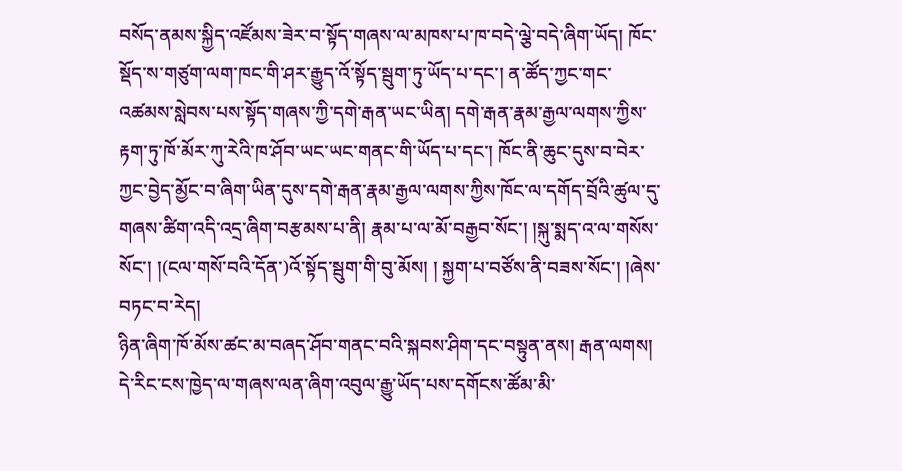བསོད་ནམས་སྐྱིད་འཛོམས་ཟེར་བ་སྟོད་གཞས་ལ་མཁས་པ་ཁ་བདེ་ལྕེ་བདེ་ཞིག་ཡོད། ཁོང་སྡོད་ས་གཙུག་ལག་ཁང་གི་ཤར་རྒྱུད་འོ་སྟོད་སྦུག་ཏུ་ཡོད་པ་དང་། ན་ཚོད་ཀྱང་གང་འཚམས་སླེབས་པས་སྟོད་གཞས་ཀྱི་དགེ་རྒན་ཡང་ཡིན། དགེ་རྒན་རྣམ་རྒྱལ་ལགས་ཀྱིས་རྟག་ཏུ་ཁོ་མོར་ཀུ་རེའི་ཁ་ཤོབ་ཡང་ཡང་གནང་གི་ཡོད་པ་དང་། ཁོང་ནི་ཆུང་དུས་བ་བེར་ཀྱང་བྱེད་མྱོང་བ་ཞིག་ཡིན་དུས་དགེ་རྒན་རྣམ་རྒྱལ་ལགས་ཀྱིས་ཁོང་ལ་དགོད་བྲོའི་ཚུལ་དུ་གཞས་ཚིག་འདི་འདྲ་ཞིག་བརྩམས་པ་ནི། རྣམ་པ་ལ་མོ་བརྒྱབ་སོང་། །སྐུ་སྨད་འ་ལ་གསོས་སོང་། །(ངལ་གསོ་བའི་དོན་)འོ་སྟོད་སྦུག་གི་བུ་མོས། ། སྐྱག་པ་བཙོས་ནི་བཟས་སོང་། །ཞེས་བཏང་བ་རེད།
ཉིན་ཞིག་ཁོ་མོས་ཚང་མ་བཞད་ཤོབ་གནང་བའི་སྐབས་ཤིག་དང་བསྟུན་ནས། རྒན་ལགས། དེ་རིང་ངས་ཁྱེད་ལ་གཞས་ལན་ཞིག་འབུལ་རྒྱུ་ཡོད་པས་དགོངས་ཚོམ་མི་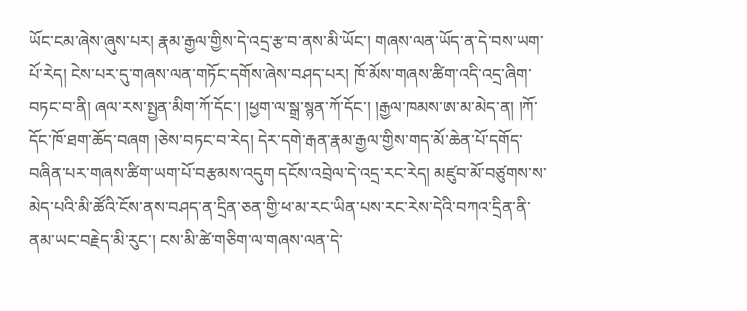ཡོང་ངམ་ཞེས་ཞུས་པར། རྣམ་རྒྱལ་གྱིས་དེ་འདྲ་རྩ་བ་ནས་མི་ཡོང་། གཞས་ལན་ཡོད་ན་དེ་བས་ཡག་པོ་རེད། ངེས་པར་དུ་གཞས་ལན་གཏོང་དགོས་ཞེས་བཤད་པར། ཁོ་མོས་གཞས་ཚིག་འདི་འདྲ་ཞིག་བཏང་བ་ནི། ཞལ་རས་སྤྱན་མིག་ཀོ་དོང་། །ཕྱག་ལ་སྒྲ་སྙན་ཀོ་དོང་། །རྒྱལ་ཁམས་ཨ་མ་མེད་ན། །ཀོ་དོང་ཁོ་ཐག་ཆོད་བཞག །ཅེས་བཏང་བ་རེད། དེར་དགེ་རྒན་རྣམ་རྒྱལ་གྱིས་གད་མོ་ཆེན་པོ་དགོད་བཞིན་པར་གཞས་ཚིག་ཡག་པོ་བརྩམས་འདུག དངོས་འབྲེལ་དེ་འདྲ་རང་རེད། མཛུབ་མོ་བཙུགས་ས་མེད་པའི་མི་ཚོའི་ངོས་ནས་བཤད་ན་དྲིན་ཅན་གྱི་ཕ་མ་རང་ཡིན་པས་རང་རེས་དེའི་བཀའ་དྲིན་ནི་ནམ་ཡང་བརྗེད་མི་རུང་། ངས་མི་ཚེ་གཅིག་ལ་གཞས་ལན་དེ་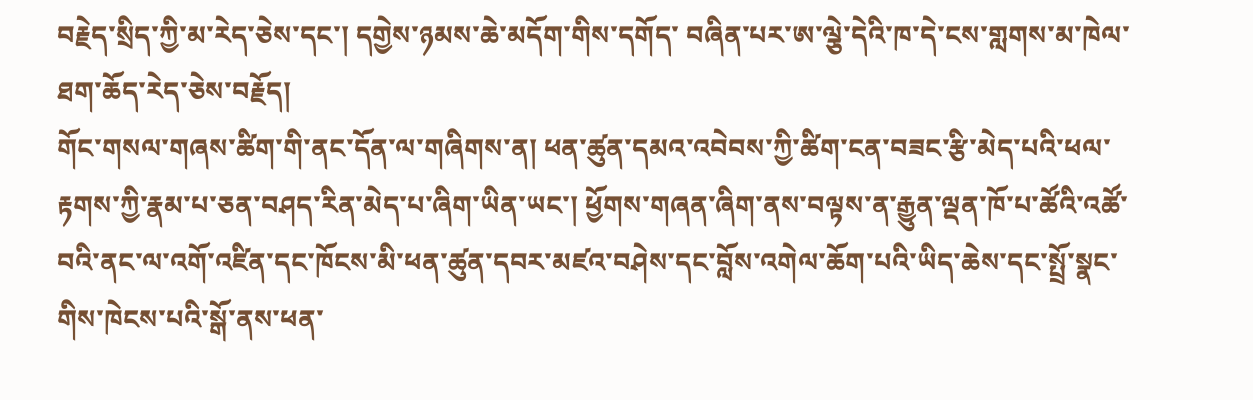བརྗེད་སྲིད་ཀྱི་མ་རེད་ཅེས་དང་། དགྱེས་ཉམས་ཆེ་མདོག་གིས་དགོད་ བཞིན་པར་ཨ་ལྕེ་དེའི་ཁ་དེ་ངས་གླགས་མ་ཁེལ་ཐག་ཆོད་རེད་ཅེས་བརྗོད།
གོང་གསལ་གཞས་ཚིག་གི་ནང་དོན་ལ་གཞིགས་ན། ཕན་ཚུན་དམའ་འབེབས་ཀྱི་ཚིག་ངན་བཟང་རྩི་མེད་པའི་ཕལ་རྟགས་ཀྱི་རྣམ་པ་ཅན་བཤད་རིན་མེད་པ་ཞིག་ཡིན་ཡང་། ཕྱོགས་གཞན་ཞིག་ནས་བལྟས་ན་རྒྱུན་ལྡན་ཁོ་པ་ཚོའི་འཚོ་བའི་ནང་ལ་འགོ་འཛིན་དང་ཁོངས་མི་ཕན་ཚུན་དབར་མཛའ་བཤེས་དང་བློས་འགེལ་ཆོག་པའི་ཡིད་ཆེས་དང་སྤྲོ་སྣང་གིས་ཁེངས་པའི་སྒོ་ནས་ཕན་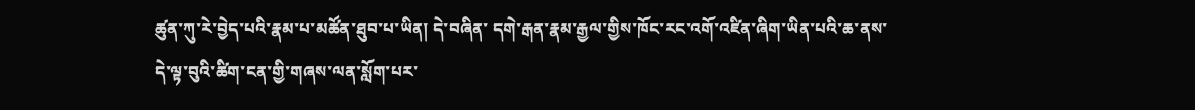ཚུན་ཀུ་རེ་བྱེད་པའི་རྣམ་པ་མཚོན་ཐུབ་པ་ཡིན། དེ་བཞིན་ དགེ་རྒན་རྣམ་རྒྱལ་གྱིས་ཁོང་རང་འགོ་འཛིན་ཞིག་ཡིན་པའི་ཆ་ནས་དེ་ལྟ་བུའི་ཚིག་ངན་གྱི་གཞས་ལན་སློག་པར་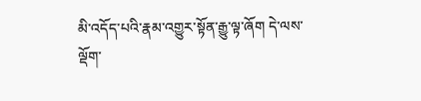མི་འདོད་པའི་རྣམ་འགྱུར་སྟོན་རྒྱུ་ལྟ་ཞོག དེ་ལས་ལྡོག་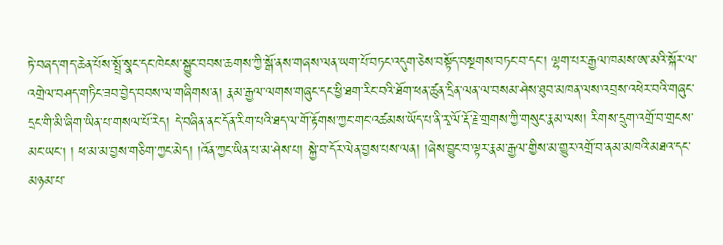ཏེ་བཞད་གད་ཆེན་པོས་སྤྲོ་སྣང་དང་ཁེངས་སྐྱུང་བབས་ཆགས་ཀྱི་སྒོ་ནས་གཞས་ལན་ཡག་པོ་བཏང་འདུག་ཅེས་བསྟོད་བསྔགས་བཏང་བ་དང་། ལྷག་པར་རྒྱལ་ཁམས་ཨ་མའི་སྐོར་ལ་འགྲེལ་བཤད་གཏིང་ཟབ་བྱེད་བབས་ལ་གཞིགས་ན། རྣམ་རྒྱལ་ལགས་གཞུང་དང་ཕྱི་ཐག་རིང་བའི་ཐོག་ཕན་ཚུན་དྲིན་ལན་ལ་བསམ་ཤེས་ཐུབ་མཁན་ལས་འབྲས་འཕེར་བའི་གཞུང་དྲང་གི་མི་ཞིག་ཡིན་པ་གསལ་པོ་རེད། དེ་བཞིན་ནང་དོན་རིག་པའི་ཐད་ལ་གོ་རྟོགས་ཀྱང་གང་འཚམས་ཡོད་པ་ནི་རྭ་ལོ་རྡོ་རྗེ་གྲགས་ཀྱི་གསུང་རྣམ་ལས། རིགས་དྲུག་འགྲོ་བ་གྲངས་མང་ཡང། ། ཕ་མ་མ་བྱས་གཅིག་ཀྱང་མེད། །འོན་ཀྱང་ཡིན་པ་མ་ཤེས་པ། སྐྱེ་བ་དོར་ལེན་བྱས་པས་ལན། །ཞེས་བྱུང་བ་ལྟར་རྣམ་རྒྱལ་གྱིས་མ་གྱུར་འགྲོ་བ་ནམ་མཁའི་མཐའ་དང་མཉམ་པ་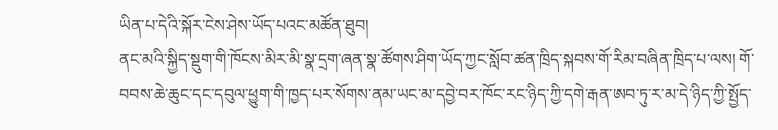ཡིན་པ་དེའི་སྐོར་ངེས་ཤེས་ཡོད་པའང་མཚོན་ཐུབ།
ནང་མའི་སྐྱིད་སྡུག་གི་ཁོངས་མིར་མི་སྣ་དྲག་ཞན་སྣ་ཚོགས་ཤིག་ཡོད་ཀྱང་སློབ་ཚན་ཁྲིད་སྐབས་གོ་རིམ་བཞིན་ཁྲིད་པ་ལས། གོ་བབས་ཆེ་ཆུང་དང་དབུལ་ཕྱུག་གི་ཁྱད་པར་སོགས་ནམ་ཡང་མ་དབྱེ་བར་ཁོང་རང་ཉིད་ཀྱི་དགེ་རྒན་ཨབ་ཏུ་ར་མ་དེ་ཉིད་ཀྱི་སྤྱོད་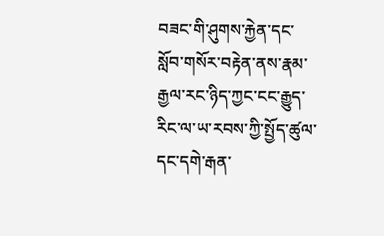བཟང་གི་ཤུགས་རྐྱེན་དང་སློབ་གསོར་བརྟེན་ནས་རྣམ་རྒྱལ་རང་ཉིད་ཀྱང་ངང་རྒྱུད་རིང་ལ་ཡ་རབས་ཀྱི་སྤྱོད་ཚུལ་དང་དགེ་རྒན་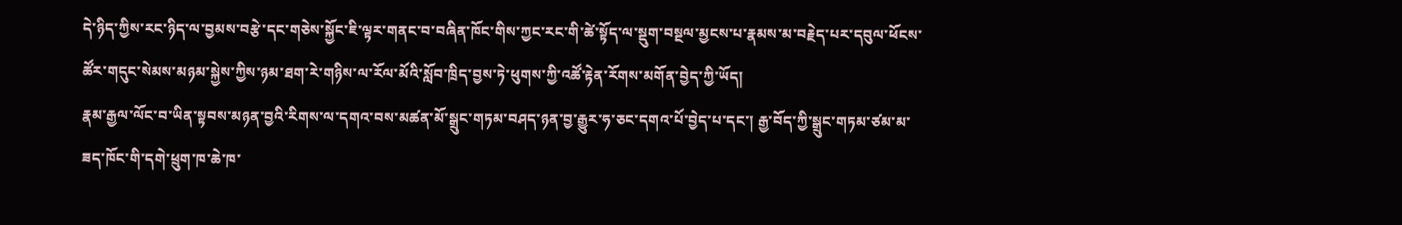དེ་ཉིད་ཀྱིས་རང་ཉིད་ལ་བྱམས་བརྩེ་དང་གཅེས་སྐྱོང་ཇི་ལྟར་གནང་བ་བཞིན་ཁོང་གིས་ཀྱང་རང་གི་ཚེ་སྟོད་ལ་སྡུག་བསྔལ་མྱངས་པ་རྣམས་མ་བརྗེད་པར་དབུལ་ཕོངས་ཚོར་གདུང་སེམས་མཉམ་སྐྱེས་ཀྱིས་ཉམ་ཐག་རེ་གཉིས་ལ་རོལ་མོའི་སློབ་ཁྲིད་བྱས་ཏེ་ཕུགས་ཀྱི་འཚོ་རྟེན་རོགས་མགོན་བྱེད་ཀྱི་ཡོད།
རྣམ་རྒྱལ་ལོང་བ་ཡིན་སྟབས་མཉན་བྱའི་རིགས་ལ་དགའ་བས་མཚན་མོ་སྒྲུང་གཏམ་བཤད་ཉན་བྱ་རྒྱུར་ཧ་ཅང་དགའ་པོ་བྱེད་པ་དང་། རྒྱ་བོད་ཀྱི་སྒྲུང་གཏམ་ཙམ་མ་ཟད་ཁོང་གི་དགེ་ཕྲུག་ཁ་ཆེ་ཁ་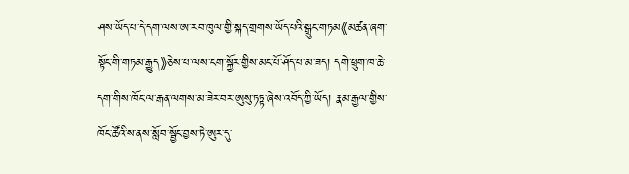ཤས་ཡོད་པ་དེ་དག་ལས་ཨ་རབ་ཁུལ་གྱི་སྐད་གྲགས་ཡོད་པའི་སྒྲུང་གཏམ《མཚན་ཞག་སྟོང་གི་གཏམ་རྒྱུད》ཅེས་པ་ལས་ངག་སྐྱོར་གྱིས་མང་པོ་ཤོད་པ་མ་ཟད། དགེ་ཕྲུག་ཁ་ཆེ་དག་གིས་ཁོང་ལ་རྒན་ལགས་མ་ཟེར་བར་ཨུསུ་ཏཏྟ་ཞེས་འབོད་ཀྱི་ཡོད། རྣམ་རྒྱལ་གྱིས་ཁོང་ཚོའི་ས་ནས་སློབ་སྦྱོང་བྱས་ཏེ་ཨུར་དུ་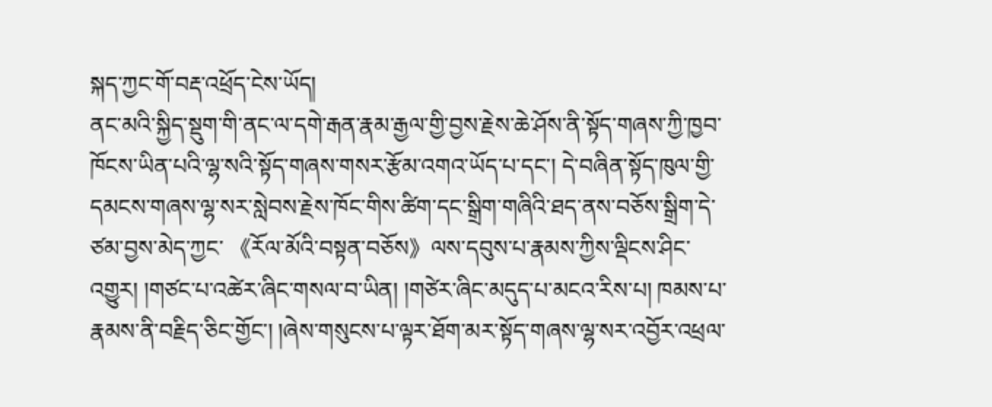སྐད་ཀྱང་གོ་བརྡ་འཕྲོད་ངེས་ཡོད།
ནང་མའི་སྐྱིད་སྡུག་གི་ནང་ལ་དགེ་རྒན་རྣམ་རྒྱལ་གྱི་བྱས་རྗེས་ཆེ་ཤོས་ནི་སྟོད་གཞས་ཀྱི་ཁྱབ་ཁོངས་ཡིན་པའི་ལྷ་སའི་སྟོད་གཞས་གསར་རྩོམ་འགའ་ཡོད་པ་དང་། དེ་བཞིན་སྟོད་ཁུལ་གྱི་དམངས་གཞས་ལྷ་སར་སླེབས་རྗེས་ཁོང་གིས་ཚིག་དང་སྒྲིག་གཞིའི་ཐད་ནས་བཅོས་སྒྲིག་དེ་ཙམ་བྱས་མེད་ཀྱང་ 《རོལ་མོའི་བསྟན་བཅོས》ལས་དབུས་པ་རྣམས་ཀྱིས་ལྡིངས་ཤིང་འགྱུར། །གཙང་པ་འཚེར་ཞིང་གསལ་བ་ཡིན། །གཙེར་ཞིང་མདུད་པ་མངའ་རིས་པ། ཁམས་པ་རྣམས་ནི་བརྗིད་ཅིང་གྱོང་། །ཞེས་གསུངས་པ་ལྟར་ཐོག་མར་སྟོད་གཞས་ལྷ་སར་འབྱོར་འཕྲལ་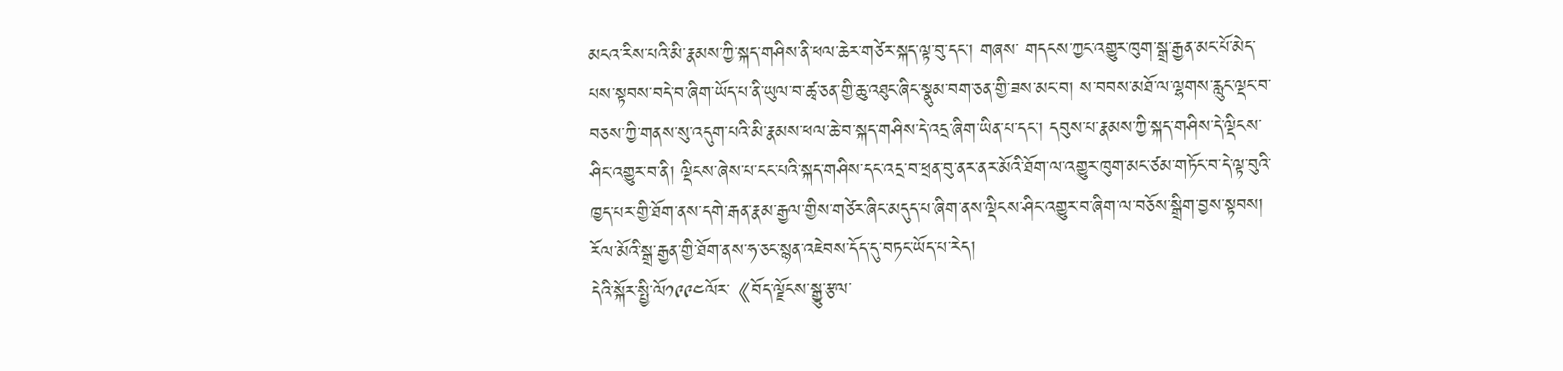མངའ་རིས་པའི་མི་རྣམས་ཀྱི་སྐད་གཤིས་ནི་ཕལ་ཆེར་གཙེར་སྐད་ལྟ་བུ་དང་། གཞས་ གདངས་ཀྱང་འགྱུར་ཁུག་སྒྲ་རྒྱན་མང་པོ་མེད་པས་སྟབས་བདེ་བ་ཞིག་ཡོད་པ་ནི་ཡུལ་བ་ཚྭ་ཅན་གྱི་ཆུ་འཐུང་ཞིང་སྣུམ་བག་ཅན་གྱི་ཟས་མང་བ། ས་བབས་མཐོ་ལ་ལྷགས་རླུང་ལྡང་བ་བཅས་ཀྱི་གནས་སུ་འདུག་པའི་མི་རྣམས་ཕལ་ཆེ་བ་སྐད་གཤིས་དེ་འདྲ་ཞིག་ཡིན་པ་དང་། དབུས་པ་རྣམས་ཀྱི་སྐད་གཤིས་དེ་ལྡིངས་ཤིང་འགྱུར་བ་ནི། ལྡིངས་ཞེས་པ་ངང་པའི་སྐད་གཤིས་དང་འདྲ་བ་ཕྲན་བུ་ནར་ནར་མོའི་ཐོག་ལ་འགྱུར་ཁུག་མང་ཙམ་གཏོང་བ་དེ་ལྟ་བུའི་ཁྱད་པར་གྱི་ཐོག་ནས་དགེ་རྒན་རྣམ་རྒྱལ་གྱིས་གཙེར་ཞིང་མདུད་པ་ཞིག་ནས་ལྡིངས་ཤིང་འགྱུར་བ་ཞིག་ལ་བཅོས་སྒྲིག་བྱས་སྟབས། རོལ་མོའི་སྒྲ་རྒྱན་གྱི་ཐོག་ནས་ཧ་ཅང་སྙན་འཇེབས་དོད་དུ་བཏང་ཡོད་པ་རེད།
དེའི་སྐོར་སྤྱི་ལོ༡༩༩༤ལོར་《བོད་ལྗོངས་སྒྱུ་རྩལ་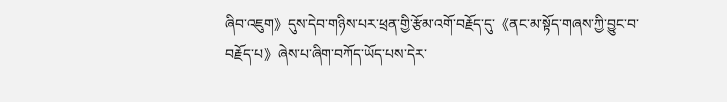ཞིབ་འཇུག》དུས་དེབ་གཉིས་པར་ཕྲན་གྱི་རྩོམ་འགོ་བརྗོད་དུ་《ནང་མ་སྟོད་གཞས་ཀྱི་བྱུང་བ་བརྗོད་པ》ཞེས་པ་ཞིག་བཀོད་ཡོད་པས་དེར་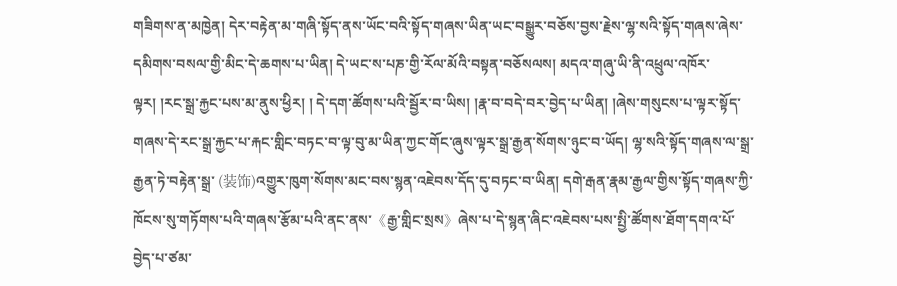གཟིགས་ན་མཁྱེན། དེར་བརྟེན་མ་གཞི་སྟོད་ནས་ཡོང་བའི་སྟོད་གཞས་ཡིན་ཡང་བསྒྱུར་བཅོས་བྱས་རྗེས་ལྷ་སའི་སྟོད་གཞས་ཞེས་དམིགས་བསལ་གྱི་མིང་དེ་ཆགས་པ་ཡིན། དེ་ཡང་ས་པཎ་གྱི་རོལ་མོའི་བསྟན་བཅོསལས། མདའ་གཞུ་ཡི་ནི་འཕྲུལ་འཁོར་ལྟར། །རང་སྒྲ་རྐྱང་པས་མ་ནུས་ཕྱིར། ། དེ་དག་ཚོགས་པའི་སྦྱོར་བ་ཡིས། །རྣ་བ་བདེ་བར་བྱེད་པ་ཡིན། །ཞེས་གསུངས་པ་ལྟར་སྟོད་གཞས་དེ་རང་སྒྲ་རྐྱང་པ་རྐང་གླིང་བཏང་བ་ལྟ་བུ་མ་ཡིན་ཀྱང་གོང་ཞུས་ལྟར་སྒྲ་རྒྱན་སོགས་ཉུང་བ་ཡོད། ལྷ་སའི་སྟོད་གཞས་ལ་སྒྲ་རྒྱན་ཏེ་བརྟེན་སྒྲ་ (装饰)འགྱུར་ཁུག་སོགས་མང་བས་སྙན་འཇེབས་དོད་དུ་བཏང་བ་ཡིན། དགེ་རྒན་རྣམ་རྒྱལ་གྱིས་སྟོད་གཞས་ཀྱི་ཁོངས་སུ་གཏོགས་པའི་གཞས་རྩོམ་པའི་ནང་ནས་《རྒྱ་གླིང་སྲས》ཞེས་པ་དེ་སྙན་ཞིང་འཇེབས་པས་སྤྱི་ཚོགས་ཐོག་དགའ་པོ་བྱེད་པ་ཙམ་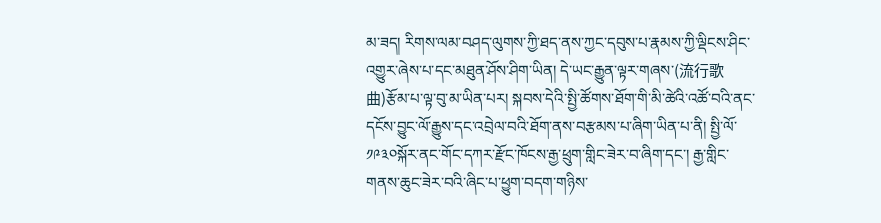མ་ཟད། རིགས་ལམ་བཤད་ལུགས་ཀྱི་ཐད་ནས་ཀྱང་དབུས་པ་རྣམས་ཀྱི་ལྡིངས་ཤིང་འགྱུར་ཞེས་པ་དང་མཐུན་ཤོས་ཤིག་ཡིན། དེ་ཡང་རྒྱུན་ལྟར་གཞས་(流行歌曲)རྩོམ་པ་ལྟ་བུ་མ་ཡིན་པར། སྐབས་དེའི་སྤྱི་ཚོགས་ཐོག་གི་མི་ཚེའི་འཚོ་བའི་ནང་དངོས་བྱུང་ལོ་རྒྱུས་དང་འབྲེལ་བའི་ཐོག་ནས་བརྩམས་པ་ཞིག་ཡིན་པ་ནི། སྤྱི་ལོ་༡༩༣༠སྐོར་ནང་གོང་དཀར་རྫོང་ཁོངས་རྒྱ་ཕྲུག་གླིང་ཟེར་བ་ཞིག་དང་། རྒྱ་གླིང་གནས་ཆུང་ཟེར་བའི་ཞིང་པ་ཕྱུག་བདག་གཉིས་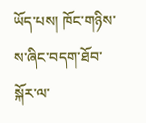ཡོད་པས། ཁོང་གཉིས་ས་ཞིང་བདག་ཐོབ་སྐོར་ལ་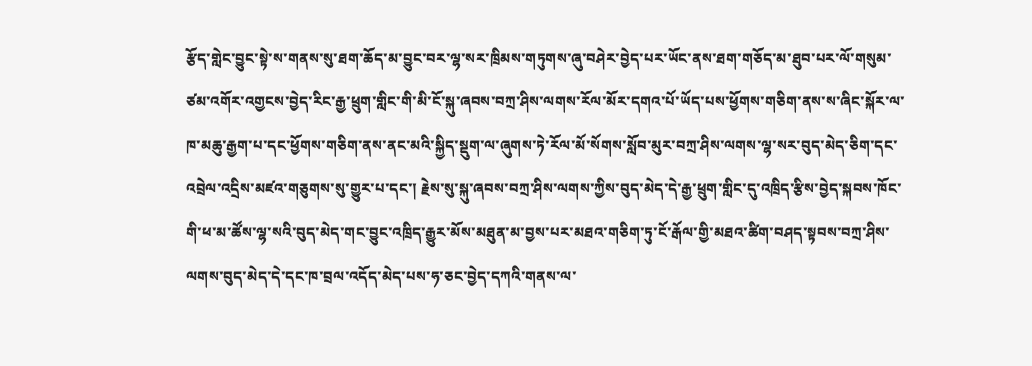རྩོད་གླེང་བྱུང་སྟེ་ས་གནས་སུ་ཐག་ཆོད་མ་བྱུང་བར་ལྷ་སར་ཁྲིམས་གཏུགས་ཞུ་བཤེར་བྱེད་པར་ཡོང་ནས་ཐག་གཅོད་མ་ཐུབ་པར་ལོ་གསུམ་ཙམ་འགོར་འགྱངས་བྱེད་རིང་རྒྱ་ཕྲུག་གླིང་གི་མི་ངོ་སྐུ་ཞབས་བཀྲ་ཤིས་ལགས་རོལ་མོར་དགའ་པོ་ཡོད་པས་ཕྱོགས་གཅིག་ནས་ས་ཞིང་སྐོར་ལ་ཁ་མཆུ་རྒྱག་པ་དང་ཕྱོགས་གཅིག་ནས་ནང་མའི་སྐྱིད་སྡུག་ལ་ཞུགས་ཏེ་རོལ་མོ་སོགས་སློབ་མུར་བཀྲ་ཤིས་ལགས་ལྷ་སར་བུད་མེད་ཅིག་དང་འབྲེལ་འདྲིས་མཛའ་གཅུགས་སུ་གྱུར་པ་དང་། རྗེས་སུ་སྐུ་ཞབས་བཀྲ་ཤིས་ལགས་ཀྱིས་བུད་མེད་དེ་རྒྱ་ཕྲུག་གླིང་དུ་འཁྲིད་རྩིས་བྱེད་སྐབས་ཁོང་གི་ཕ་མ་ཚོས་ལྷ་སའི་བུད་མེད་གང་བྱུང་འཁྲིད་རྒྱུར་མོས་མཐུན་མ་བྱས་པར་མཐའ་གཅིག་ཏུ་ངོ་རྒོལ་གྱི་མཐའ་ཚིག་བཤད་སྟབས་བཀྲ་ཤིས་ལགས་བུད་མེད་དེ་དང་ཁ་བྲལ་འདོད་མེད་པས་ཧ་ཅང་བྱེད་དཀའི་གནས་ལ་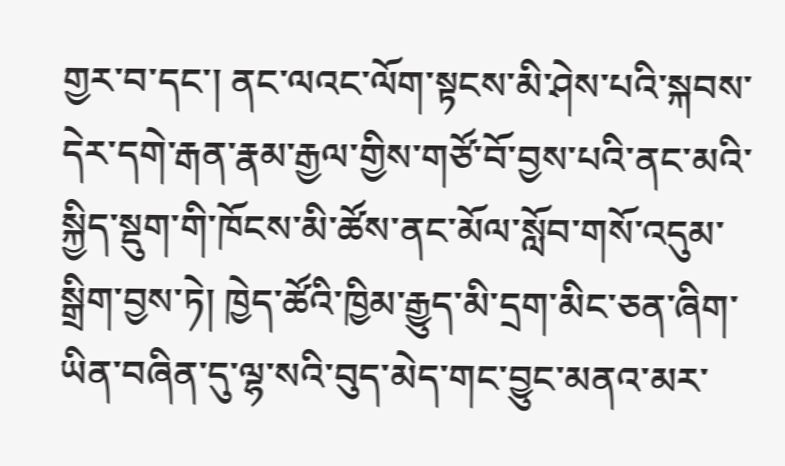གྱར་བ་དང་། ནང་ལའང་ལོག་སྟངས་མི་ཤེས་པའི་སྐབས་དེར་དགེ་རྒན་རྣམ་རྒྱལ་གྱིས་གཙོ་བོ་བྱས་པའི་ནང་མའི་སྐྱིད་སྡུག་གི་ཁོངས་མི་ཚོས་ནང་མོལ་སློབ་གསོ་འདུམ་སྒྲིག་བྱས་ཏེ། ཁྱེད་ཚོའི་ཁྱིམ་རྒྱུད་མི་དྲག་མིང་ཅན་ཞིག་ཡིན་བཞིན་དུ་ལྷ་སའི་བུད་མེད་གང་བྱུང་མནའ་མར་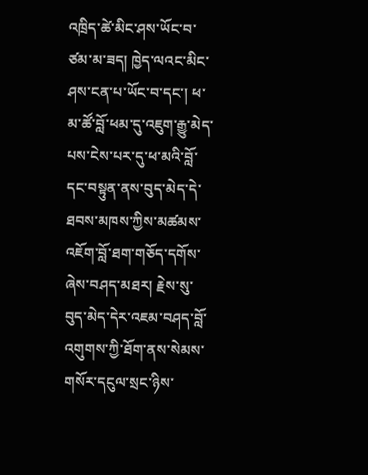འཁྲིད་ཚེ་མིང་ཤས་ཡོང་བ་ཙམ་མ་ཟད། ཁྱེད་ལའང་མིང་ཤས་ངན་པ་ཡོང་བ་དང་། ཕ་མ་ཚོ་བློ་ཕམ་དུ་འཇུག་རྒྱུ་མེད་པས་ངེས་པར་དུ་ཕ་མའི་བློ་དང་བསྟུན་ནས་བུད་མེད་དེ་ཐབས་མཁས་ཀྱིས་མཚམས་འཇོག་བློ་ཐག་གཅོད་དགོས་ཞེས་བཤད་མཐར། རྗེས་སུ་བུད་མེད་དེར་འཇམ་བཤད་བློ་འགུགས་ཀྱི་ཐོག་ནས་སེམས་གསོར་དངུལ་སྲང་ཉིས་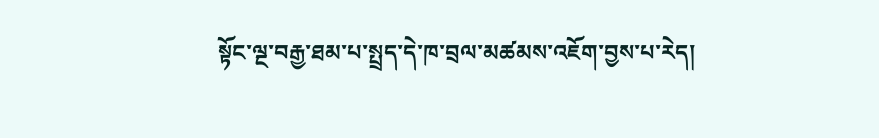སྟོང་ལྔ་བརྒྱ་ཐམ་པ་སྤྲད་དེ་ཁ་བྲལ་མཚམས་འཇོག་བྱས་པ་རེད།